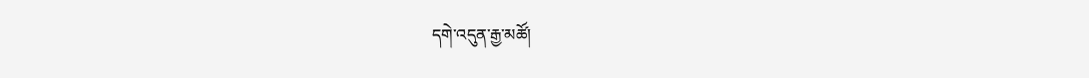དགེ་འདུན་རྒྱ་མཚོ།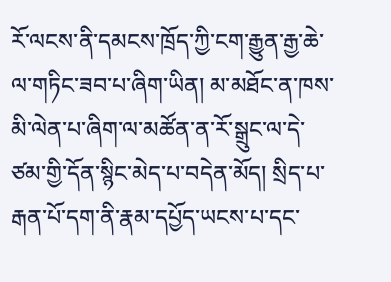རོ་ལངས་ནི་དམངས་ཁྲོད་ཀྱི་ངག་རྒྱུན་རྒྱ་ཆེ་ལ་གཏིང་ཟབ་པ་ཞིག་ཡིན། མ་མཐོང་ན་ཁས་མི་ལེན་པ་ཞིག་ལ་མཚོན་ན་རོ་སྒྲུང་ལ་དེ་ཙམ་གྱི་དོན་སྙིང་མེད་པ་བདེན་མོད། སྲིད་པ་རྒན་པོ་དག་ནི་རྣམ་དཔྱོད་ཡངས་པ་དང་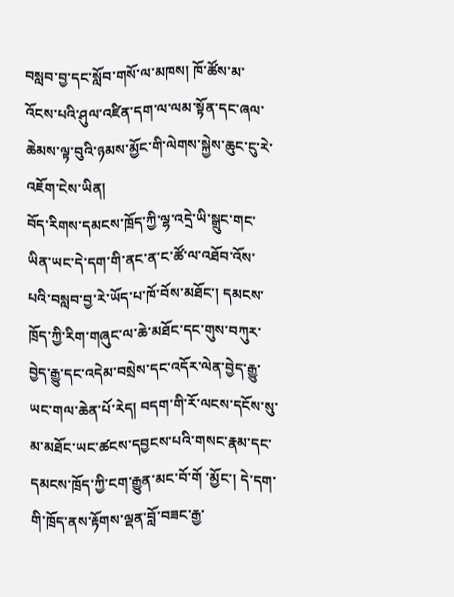བསླབ་བྱ་དང་སློབ་གསོ་ལ་མཁས། ཁོ་ཚོས་མ་འོངས་པའི་ཤུལ་འཛིན་དག་ལ་ལམ་སྟོན་དང་ཞལ་ཆེམས་ལྟ་བུའི་ཉམས་མྱོང་གི་ལེགས་སྐྱེས་ཆུང་ངུ་རེ་འཇོག་ངེས་ཡིན།
བོད་རིགས་དམངས་ཁྲོད་ཀྱི་ལྷ་འདྲེ་ཡི་སྒྲུང་གང་ཡིན་ཡང་དེ་དག་གི་ནང་ན་ང་ཚོ་ལ་འཐོབ་འོས་པའི་བསླབ་བྱ་རེ་ཡོད་པ་ཁོ་བོས་མཐོང་། དམངས་ཁྲོད་ཀྱི་རིག་གཞུང་ལ་ཆེ་མཐོང་དང་གུས་བཀུར་བྱེད་རྒྱུ་དང་འདེམ་བསྲེས་དང་འདོར་ལེན་བྱེད་རྒྱུ་ཡང་གལ་ཆེན་པོ་རེད། བདག་གི་རོ་ལངས་དངོས་སུ་མ་མཐོང་ཡང་ཚངས་དབྱངས་པའི་གསང་རྣམ་དང་དམངས་ཁྲོད་ཀྱི་ངག་རྒྱུན་མང་བོ་གོ ་མྱོང་། དེ་དག་གི་ཁྲོད་ནས་རྟོགས་ལྡན་བློ་བཟང་རྒྱ་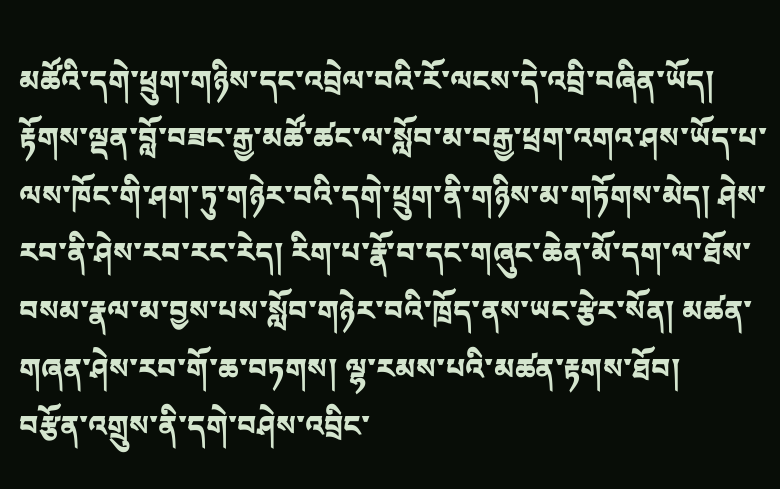མཚོའི་དགེ་ཕྲུག་གཉིས་དང་འབྲེལ་བའི་རོ་ལངས་དེ་འབྲི་བཞིན་ཡོད།
རྟོགས་ལྡན་བློ་བཟང་རྒྱ་མཚོ་ཚང་ལ་སློབ་མ་བརྒྱ་ཕྲག་འགའ་ཤས་ཡོད་པ་ལས་ཁོང་གི་ཤག་ཏུ་གཉེར་བའི་དགེ་ཕྲུག་ནི་གཉིས་མ་གཏོགས་མེད། ཤེས་རབ་ནི་ཤེས་རབ་རང་རེད། རིག་པ་རྣོ་བ་དང་གཞུང་ཆེན་མོ་དག་ལ་ཐོས་བསམ་རྣལ་མ་བྱས་པས་སློབ་གཉེར་བའི་ཁྲོད་ནས་ཡང་རྩེར་སོན། མཚན་གཞན་ཤེས་རབ་གོ་ཆ་བཏགས། ལྷ་རམས་པའི་མཚན་རྟགས་ཐོབ།
བརྩོན་འགྲུས་ནི་དགེ་བཤེས་འབྲིང་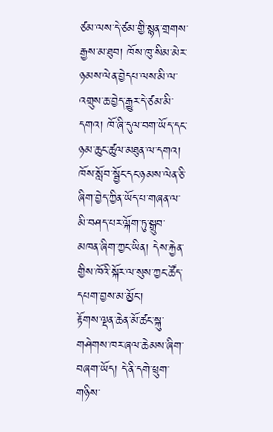ཙམ་ལས་དེ་ཙམ་གྱི་སྙན་གྲགས་རྒྱས་མ་ཐུབ། ཁོས་ཁུ་སིམ་མེར་ཉམས་ལེན་བྱེདཔ་ལས་མི་ལ་འགྲུས་ཆ་བྱེད་རྒྱུར་དེ་ཙམ་མི་དགའ། ཁོ་ཞི་དུལ་བག་ཡོད་དང་ཉམ་ཆུང་ཚུལ་མཐུན་ལ་དགའ། ཁོས་སློབ་སྦྱོང་དང་ཉམས་ལེན་ཅི་ཞིག་བྱེད་ཀྱིན་ཡོད་པ་གཞན་ལ་མི་བཤད་པར་ལྐོག་ཏུ་སྒྲུབ་མཁན་ཞིག་ཀྱང་ཡིན། དེས་རྐྱེན་གྱིས་ཁོའི་སྐོར་ལ་སུས་ཀྱང་ཚོད་དཔག་བྱས་མ་མྱོང་།
རྟོགས་ལྡན་ཆེན་མོ་ཚང་སྐུ་གཤེགས་ཁར་ཞལ་ཆེམས་ཞིག་བཞག་ཡོད། དེ་ནི་དགེ་ཕྲུག་གཉིས་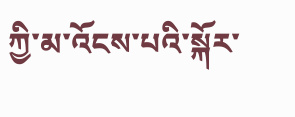ཀྱི་མ་འོངས་པའི་སྐོར་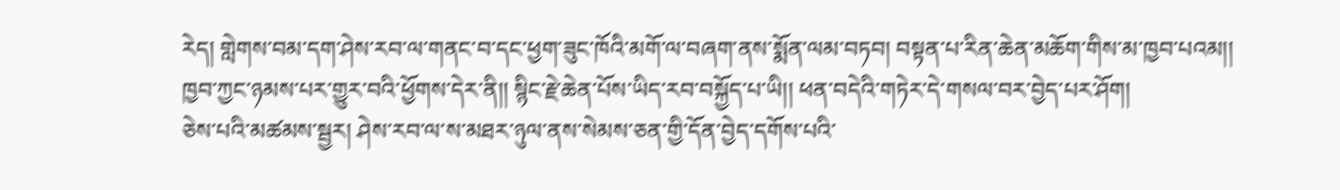རེད། གླེགས་བམ་དག་ཤེས་རབ་ལ་གནང་བ་དང་ཕྱག་ཟུང་ཁོའི་མགོ་ལ་བཞག་ནས་སྨོན་ལམ་བཏབ། བསྟན་པ་རིན་ཆེན་མཆོག་གིས་མ་ཁྱབ་པའམ།། ཁྱབ་ཀྱང་ཉམས་པར་གྱུར་བའི་ཕྱོགས་དེར་ནི།། སྙིང་རྗེ་ཆེན་པོས་ཡིད་རབ་བསྐྱོད་པ་ཡི།། ཕན་བདེའི་གཏེར་དེ་གསལ་བར་བྱེད་པར་ཤོག།
ཅེས་པའི་མཚམས་སྦྱར། ཤེས་རབ་ལ་ས་མཐར་ཉུལ་ནས་སེམས་ཅན་གྱི་དོན་བྱེད་དགོས་པའི་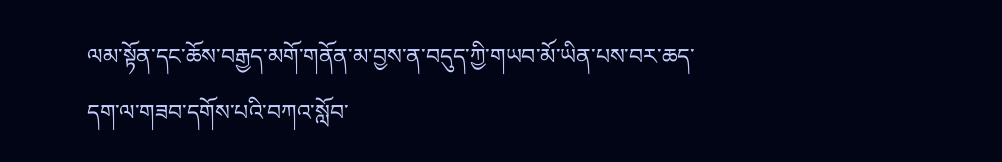ལམ་སྟོན་དང་ཆོས་བརྒྱད་མགོ་གནོན་མ་བྱས་ན་བདུད་ཀྱི་གཡབ་མོ་ཡིན་པས་བར་ཆད་དག་ལ་གཟབ་དགོས་པའི་བཀའ་སློབ་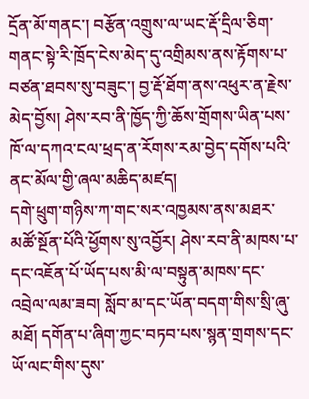དྲོན་མོ་གནང་། བརྩོན་འགྲུས་ལ་ཡང་རྡོ་དྲིལ་ཅིག་གནང་སྟེ་རི་ཁྲོད་ངེས་མེད་དུ་འགྲིམས་ནས་རྟོགས་པ་བཙན་ཐབས་སུ་བཟུང་། བྱ་རྡོ་ཐོག་ནས་འཕུར་ན་རྗེས་མེད་བྱོས། ཤེས་རབ་ནི་ཁྱོད་ཀྱི་ཆོས་གྲོགས་ཡིན་པས་ཁོ་ལ་དཀའ་ངལ་ཕྲད་ན་རོགས་རམ་བྱེད་དགོས་པའི་ནང་མོལ་གྱི་ཞལ་མཆིད་མཛད།
དགེ་ཕྲུག་གཉིས་ཀ་གང་སར་འཁྱམས་ནས་མཐར་མཚོ་སྔོན་པོའི་ཕྱོགས་སུ་འབྱོར། ཤེས་རབ་ནི་མཁས་པ་དང་འཇོན་པོ་ཡོད་པས་མི་ལ་བསྟུན་མཁས་དང་འབྲེལ་ལམ་ཟབ། སློབ་མ་དང་ཡོན་བདག་གིས་སྲི་ཞུ་མཐོ། དགོན་པ་ཞིག་ཀྱང་བཏབ་པས་སྙན་གྲགས་དང་ཡོ་ལང་གིས་དུས་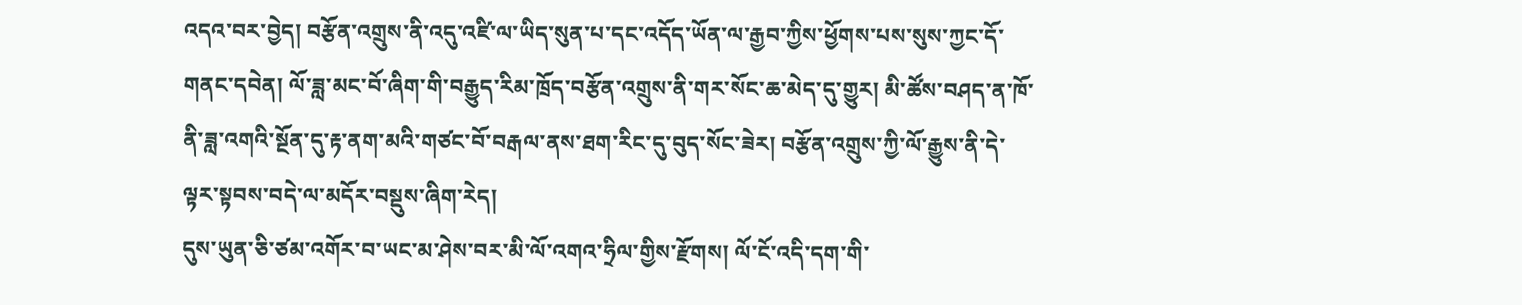འདའ་བར་བྱེད། བརྩོན་འགྲུས་ནི་འདུ་འཛི་ལ་ཡིད་སུན་པ་དང་འདོད་ཡོན་ལ་རྒྱབ་ཀྱིས་ཕྱོགས་པས་སུས་ཀྱང་དོ་གནང་དབེན། ལོ་ཟླ་མང་བོ་ཞིག་གི་བརྒྱུད་རིམ་ཁྲོད་བརྩོན་འགྲུས་ནི་གར་སོང་ཆ་མེད་དུ་གྱུར། མི་ཚོས་བཤད་ན་ཁོ་ནི་ཟླ་འགའི་སྔོན་དུ་རྟ་ནག་མའི་གཙང་བོ་བརྒལ་ནས་ཐག་རིང་དུ་བུད་སོང་ཟེར། བརྩོན་འགྲུས་ཀྱི་ལོ་རྒྱུས་ནི་དེ་ལྟར་སྟབས་བདེ་ལ་མདོར་བསྡུས་ཞིག་རེད།
དུས་ཡུན་ཅི་ཙམ་འགོར་བ་ཡང་མ་ཤེས་བར་མི་ལོ་འགའ་ཧྲིལ་གྱིས་རྫོགས། ལོ་ངོ་འདི་དག་གི་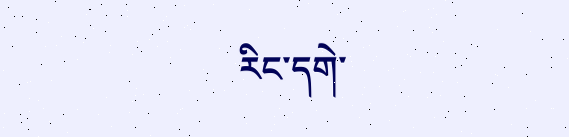རིང་དགེ་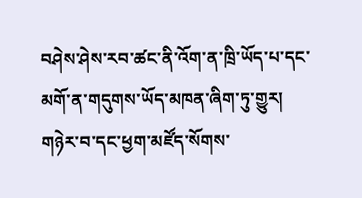བཤེས་ཤེས་རབ་ཚང་ནི་འོག་ན་ཁྲི་ཡོད་པ་དང་མགོ་ན་གདུགས་ཡོད་མཁན་ཞིག་ཏུ་གྱུར། གཉེར་བ་དང་ཕྱག་མཛོད་སོགས་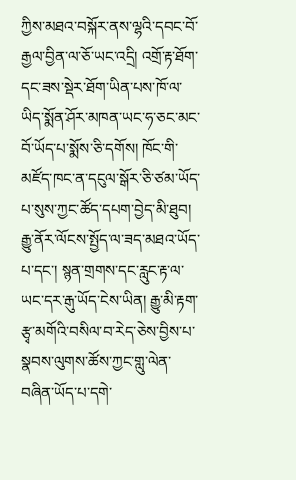ཀྱིས་མཐའ་བསྐོར་ནས་ལྷའི་དབང་བོ་རྒྱལ་བྱིན་ལ་ཅོ་ཡང་འདྲི། འགྲོ་རྟ་ཐོག་དང་ཟས་སྡེར་ཐོག་ཡིན་པས་ཁོ་ལ་ཡིད་སྨོན་ཤོར་མཁན་ཡང་ཧ་ཅང་མང་བོ་ཡོད་པ་སྨོས་ཅི་དགོས། ཁོང་གི་མཛོད་ཁང་ན་དངུལ་སྒོར་ཅི་ཙམ་ཡོད་པ་སུས་ཀྱང་ཚོད་དཔག་བྱེད་མི་ཐུབ།
རྒྱུ་ནོར་ལོངས་སྤྱོད་ལ་ཟད་མཐའ་ཡོད་པ་དང་། སྙན་གྲགས་དང་རླུང་རྟ་ལ་ཡང་དར་རྒུ་ཡོད་ངེས་ཡིན། རྒྱུ་མི་རྟག་རྩྭ་མགོའི་བསིལ་བ་རེད་ཅེས་བྱིས་པ་སྣབས་ལུགས་ཚོས་ཀྱང་གླུ་ལེན་བཞིན་ཡོད་པ་དགེ་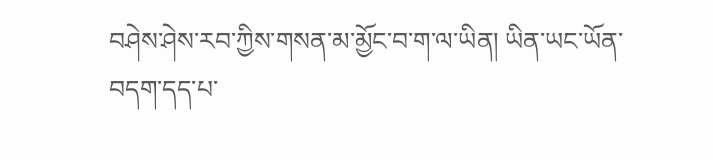བཤེས་ཤེས་རབ་ཀྱིས་གསན་མ་མྱོང་བ་ག་ལ་ཡིན། ཡིན་ཡང་ཡོན་བདག་དད་པ་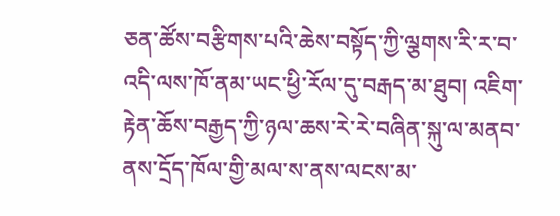ཅན་ཚོས་བརྩིགས་པའི་ཆེས་བསྟོད་ཀྱི་ལྕགས་རི་ར་བ་འདི་ལས་ཁོ་ནམ་ཡང་ཕྱི་རོལ་དུ་བརྒད་མ་ཐུབ། འཇིག་རྟེན་ཆོས་བརྒྱད་ཀྱི་ཉལ་ཆས་རེ་རེ་བཞིན་སྐུ་ལ་མནབ་ནས་དྲོད་ཁོལ་གྱི་མལ་ས་ནས་ལངས་མ་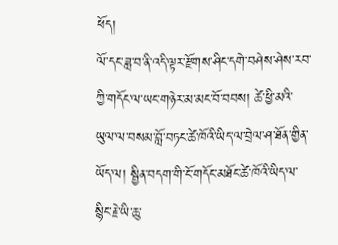ཕོད།
ལོ་དང་ཟླ་བ་ནི་འདི་ལྟར་རྫོགས་ཤིང་དགེ་བཤེས་ཤེས་རབ་ཀྱི་གདོང་ལ་ཡང་གཉེར་མ་མང་བོ་བབས། ཚེ་ཕྱི་མའི་ཡུལ་ལ་བསམ་བློ་བཏང་ཚེ་ཁོའི་ཡིད་ལ་བྲེལ་ཤ་ཐོན་གྱིན་ཡོད་ལ། སྦྱིན་བདག་གི་ངོ་གདོང་མཐོང་ཚེ་ཁོའི་ཡིད་ལ་སྙིང་རྗེ་ཡི་ཆུ་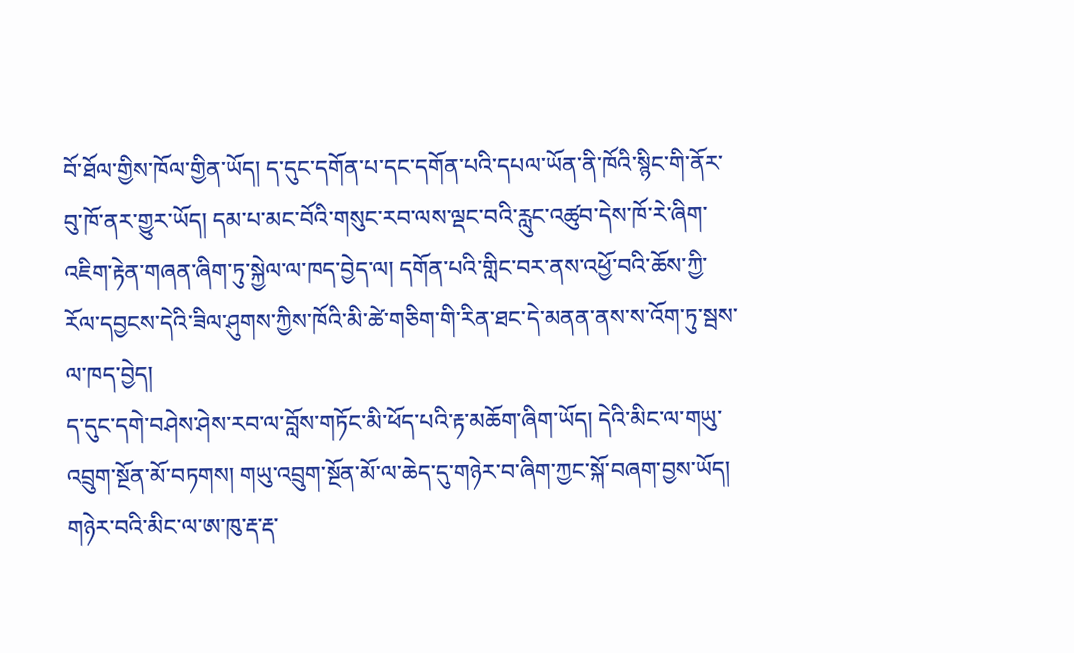བོ་ཐོལ་གྱིས་ཁོལ་གྱིན་ཡོད། ད་དུང་དགོན་པ་དང་དགོན་པའི་དཔལ་ཡོན་ནི་ཁོའི་སྙིང་གི་ནོར་བུ་ཁོ་ནར་གྱུར་ཡོད། དམ་པ་མང་བོའི་གསུང་རབ་ལས་ལྡང་བའི་རླུང་འཚུབ་དེས་ཁོ་རེ་ཞིག་འཇིག་རྟེན་གཞན་ཞིག་ཏུ་སྐྱེལ་ལ་ཁད་བྱེད་ལ། དགོན་པའི་གླིང་བར་ནས་འཕྱོ་བའི་ཆོས་ཀྱི་རོལ་དབྱངས་དེའི་ཟིལ་ཤུགས་ཀྱིས་ཁོའི་མི་ཚེ་གཅིག་གི་རིན་ཐང་དེ་མནན་ནས་ས་འོག་ཏུ་སྦས་ལ་ཁད་བྱེད།
ད་དུང་དགེ་བཤེས་ཤེས་རབ་ལ་བློས་གཏོང་མི་ཕོད་པའི་རྟ་མཆོག་ཞིག་ཡོད། དེའི་མིང་ལ་གཡུ་འབྲུག་སྔོན་མོ་བཏགས། གཡུ་འབྲུག་སྔོན་མོ་ལ་ཆེད་དུ་གཉེར་བ་ཞིག་ཀྱང་སྐོ་བཞག་བྱས་ཡོད། གཉེར་བའི་མིང་ལ་ཨ་ཁུ་རྡ་རྡ་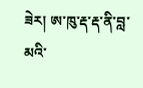ཟེར། ཨ་ཁུ་རྡ་རྡ་ནི་བླ་མའི་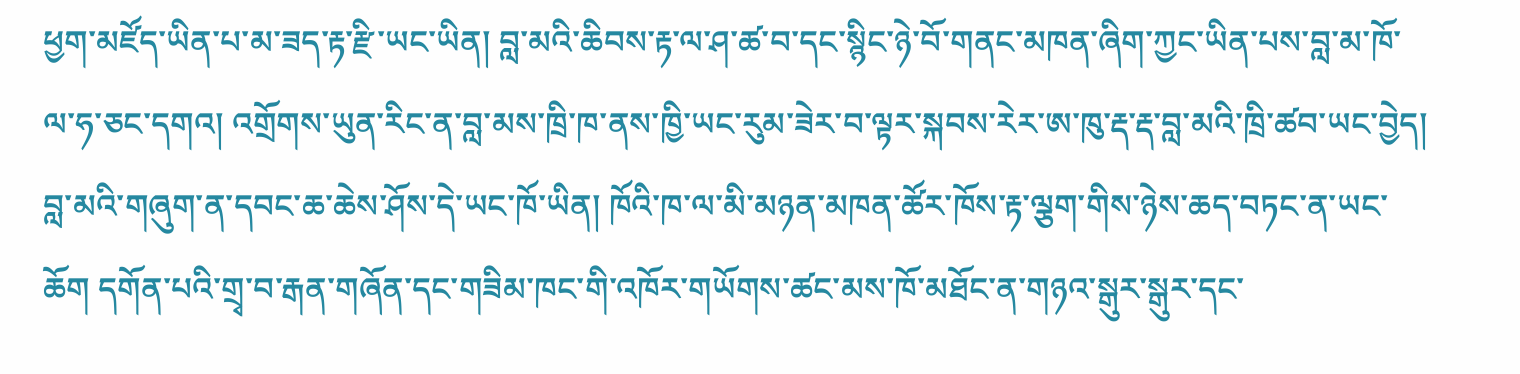ཕྱག་མཛོད་ཡིན་པ་མ་ཟད་རྟ་རྫི་ཡང་ཡིན། བླ་མའི་ཆིབས་རྟ་ལ་ཤ་ཚ་བ་དང་སྙིང་ཉེ་བོ་གནང་མཁན་ཞིག་ཀྱང་ཡིན་པས་བླ་མ་ཁོ་ལ་ཧ་ཅང་དགའ། འགྲོགས་ཡུན་རིང་ན་བླ་མས་ཁྲི་ཁ་ནས་ཁྱི་ཡང་རུམ་ཟེར་བ་ལྟར་སྐབས་རེར་ཨ་ཁུ་རྡ་རྡ་བླ་མའི་ཁྲི་ཚབ་ཡང་བྱེད། བླ་མའི་གཞུག་ན་དབང་ཆ་ཆེས་ཤོས་དེ་ཡང་ཁོ་ཡིན། ཁོའི་ཁ་ལ་མི་མཉན་མཁན་ཚོར་ཁོས་རྟ་ལྕག་གིས་ཉེས་ཆད་བཏང་ན་ཡང་ཆོག དགོན་པའི་གྲྭ་བ་རྒན་གཞོན་དང་གཟིམ་ཁང་གི་འཁོར་གཡོགས་ཚང་མས་ཁོ་མཐོང་ན་གཉའ་སྒུར་སྒུར་དང་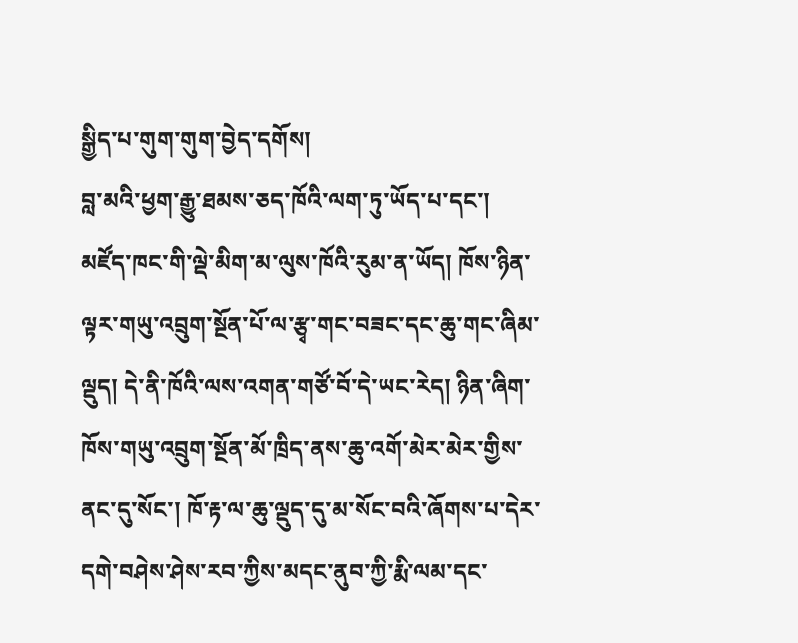སྒྱིད་པ་གུག་གུག་བྱེད་དགོས།
བླ་མའི་ཕྱག་རྒྱུ་ཐམས་ཅད་ཁོའི་ལག་ཏུ་ཡོད་པ་དང་། མཛོད་ཁང་གི་ལྡེ་མིག་མ་ལུས་ཁོའི་རུམ་ན་ཡོད། ཁོས་ཉིན་ལྟར་གཡུ་འབྲུག་སྔོན་པོ་ལ་རྩྭ་གང་བཟང་དང་ཆུ་གང་ཞིམ་ལྡུད། དེ་ནི་ཁོའི་ལས་འགན་གཙོ་བོ་དེ་ཡང་རེད། ཉིན་ཞིག་ཁོས་གཡུ་འབྲུག་སྔོན་མོ་ཁྲིད་ནས་ཆུ་འགོ་མེར་མེར་གྱིས་ནང་དུ་སོང་། ཁོ་རྟ་ལ་ཆུ་ལྡུད་དུ་མ་སོང་བའི་ཞོགས་པ་དེར་དགེ་བཤེས་ཤེས་རབ་ཀྱིས་མདང་ནུབ་ཀྱི་རྨི་ལམ་དང་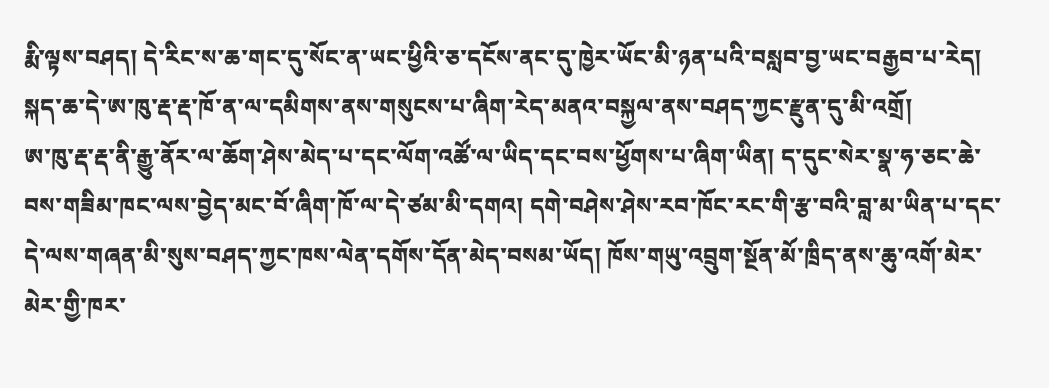རྨི་ལྟས་བཤད། དེ་རིང་ས་ཆ་གང་དུ་སོང་ན་ཡང་ཕྱིའི་ཅ་དངོས་ནང་དུ་ཁྱེར་ཡོང་མི་ཉན་པའི་བསླབ་བྱ་ཡང་བརྒྱབ་པ་རེད། སྐད་ཆ་དེ་ཨ་ཁུ་རྡ་རྡ་ཁོ་ན་ལ་དམིགས་ནས་གསུངས་པ་ཞིག་རེད་མནའ་བསྐྱལ་ནས་བཤད་ཀྱང་རྫུན་དུ་མི་འགྲོ།
ཨ་ཁུ་རྡ་རྡ་ནི་རྒྱུ་ནོར་ལ་ཆོག་ཤེས་མེད་པ་དང་ལོག་འཚོ་ལ་ཡིད་དང་བས་ཕྱོགས་པ་ཞིག་ཡིན། ད་དུང་སེར་སྣ་ཧ་ཅང་ཆེ་བས་གཟིམ་ཁང་ལས་བྱེད་མང་བོ་ཞིག་ཁོ་ལ་དེ་ཙམ་མི་དགའ། དགེ་བཤེས་ཤེས་རབ་ཁོང་རང་གི་རྩ་བའི་བླ་མ་ཡིན་པ་དང་དེ་ལས་གཞན་མི་སུས་བཤད་ཀྱང་ཁས་ལེན་དགོས་དོན་མེད་བསམ་ཡོད། ཁོས་གཡུ་འབྲུག་སྔོན་མོ་ཁྲིད་ནས་ཆུ་འགོ་མེར་མེར་གྱི་ཁར་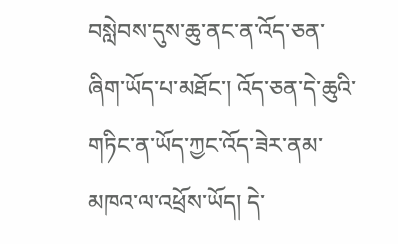བསླེབས་དུས་ཆུ་ནང་ན་འོད་ཅན་ཞིག་ཡོད་པ་མཐོང་། འོད་ཅན་དེ་ཆུའི་གཏིང་ན་ཡོད་ཀྱང་འོད་ཟེར་ནམ་མཁའ་ལ་འཕྲོས་ཡོད། དེ་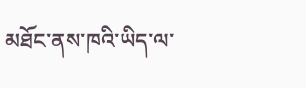མཐོང་ནས་ཁའི་ཡིད་ལ་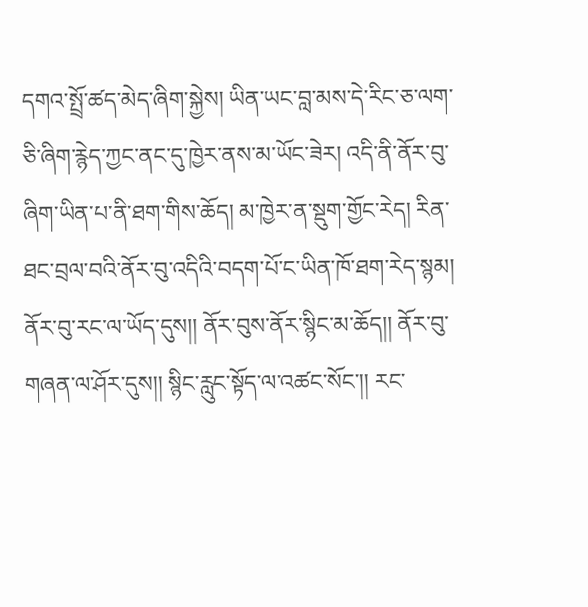དགའ་སྤྲོ་ཚད་མེད་ཞིག་སྐྱེས། ཡིན་ཡང་བླ་མས་དེ་རིང་ཅ་ལག་ཅི་ཞིག་རྙེད་ཀྱང་ནང་དུ་ཁྱེར་ནས་མ་ཡོང་ཟེར། འདི་ནི་ནོར་བུ་ཞིག་ཡིན་པ་ནི་ཐག་གིས་ཆོད། མ་ཁྱེར་ན་སྡུག་གྱོང་རེད། རིན་ཐང་བྲལ་བའི་ནོར་བུ་འདིའི་བདག་པོ་ང་ཡིན་ཁོ་ཐག་རེད་སྙམ།
ནོར་བུ་རང་ལ་ཡོད་དུས།། ནོར་བུས་ནོར་སྙིང་མ་ཆོད།། ནོར་བུ་གཞན་ལ་ཤོར་དུས།། སྙིང་རླུང་སྟོད་ལ་འཚང་སོང་།། རང་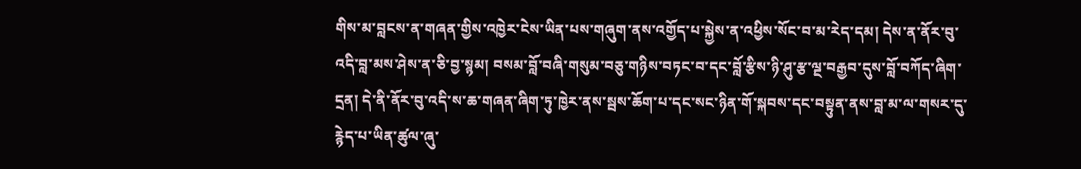གིས་མ་བླངས་ན་གཞན་གྱིས་འཁྱེར་ངེས་ཡིན་པས་གཞུག་ནས་འགྱོད་པ་སྐྱེས་ན་འཕྱིས་སོང་བ་མ་རེད་དམ། དེས་ན་ནོར་བུ་འདི་བླ་མས་ཤེས་ན་ཅི་བྱ་སྙམ། བསམ་བློ་བཞི་གསུམ་བཅུ་གཉིས་བཏང་བ་དང་བློ་རྩིས་ཉི་ཤུ་རྩ་ལྔ་བརྒྱབ་དུས་བློ་བཀོད་ཞིག་དྲན། དེ་ནི་ནོར་བུ་འདི་ས་ཆ་གཞན་ཞིག་ཏུ་ཁྱེར་ནས་སྦས་ཆོག་པ་དང་སང་ཉིན་གོ་སྐབས་དང་བསྟུན་ནས་བླ་མ་ལ་གསར་དུ་རྙེད་པ་ཡིན་ཚུལ་ཞུ་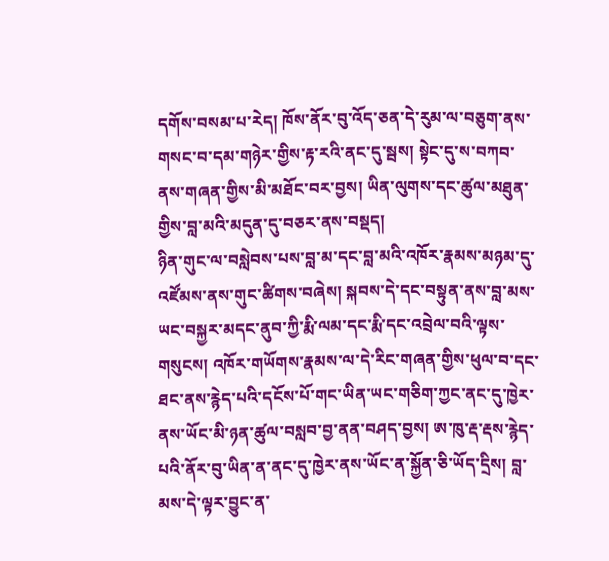དགོས་བསམ་པ་རེད། ཁོས་ནོར་བུ་འོད་ཅན་དེ་རུམ་ལ་བཅུག་ནས་གསང་བ་དམ་གཉེར་གྱིས་རྟ་རའི་ནང་དུ་སྦས། སྟེང་དུ་ས་བཀབ་ནས་གཞན་གྱིས་མི་མཐོང་བར་བྱས། ཡིན་ལུགས་དང་ཚུལ་མཐུན་གྱིས་བླ་མའི་མདུན་དུ་བཅར་ནས་བསྡད།
ཉིན་གུང་ལ་བསླེབས་པས་བླ་མ་དང་བླ་མའི་འཁོར་རྣམས་མཉམ་དུ་འཛོམས་ནས་གུང་ཚིགས་བཞེས། སྐབས་དེ་དང་བསྟུན་ནས་བླ་མས་ཡང་བསྐྱར་མདང་ནུབ་ཀྱི་རྨི་ལམ་དང་རྨི་དང་འབྲེལ་བའི་ལྟས་གསུངས། འཁོར་གཡོགས་རྣམས་ལ་དེ་རིང་གཞན་གྱིས་ཕུལ་བ་དང་ཐང་ནས་རྙེད་པའི་དངོས་པོ་གང་ཡིན་ཡང་གཅིག་ཀྱང་ནང་དུ་ཁྱེར་ནས་ཡོང་མི་ཉན་ཚུལ་བསླབ་བྱ་ནན་བཤད་བྱས། ཨ་ཁུ་རྡ་རྡས་རྙེད་པའི་ནོར་བུ་ཡིན་ན་ནང་དུ་ཁྱེར་ནས་ཡོང་ན་སྐྱོན་ཅི་ཡོད་དྲིས། བླ་མས་དེ་ལྟར་བྱུང་ན་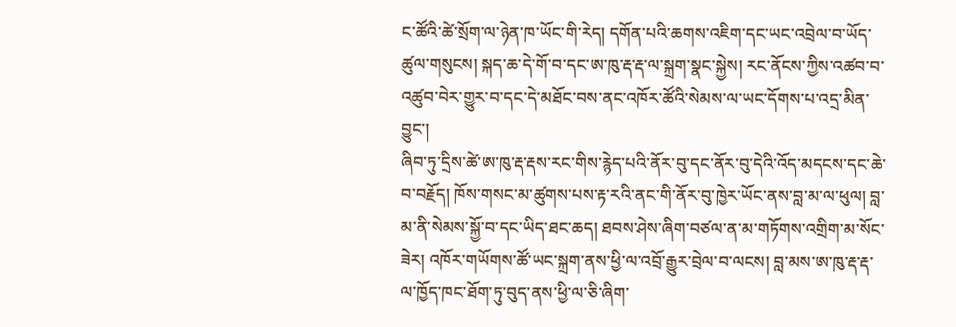ང་ཚོའི་ཚེ་སྲོག་ལ་ཉེན་ཁ་ཡོང་གི་རེད། དགོན་པའི་ཆགས་འཇིག་དང་ཡང་འབྲེལ་བ་ཡོད་ཚུལ་གསུངས། སྐད་ཆ་དེ་གོ་བ་དང་ཨ་ཁུ་རྡ་རྡ་ལ་སྐྲག་སྣང་སྐྱེས། རང་ནོངས་ཀྱིས་འཚབ་བ་འཚུབ་བེར་གྱུར་བ་དང་དེ་མཐོང་བས་ནང་འཁོར་ཚོའི་སེམས་ལ་ཡང་དོགས་པ་འདྲ་མིན་བྱུང་།
ཞིབ་ཏུ་དྲིས་ཚེ་ཨ་ཁུ་རྡ་རྡས་རང་གིས་རྙེད་པའི་ནོར་བུ་དང་ནོར་བུ་དེའི་འོད་མདངས་དང་ཆེ་བ་བརྗོད། ཁོས་གསང་མ་ཚུགས་པས་རྟ་རའི་ནང་གི་ནོར་བུ་ཁྱེར་ཡོང་ནས་བླ་མ་ལ་ཕུལ། བླ་མ་ནི་སེམས་སྐྱོ་བ་དང་ཡིད་ཐང་ཆད། ཐབས་ཤེས་ཞིག་བཙལ་ན་མ་གཏོགས་འགྲིག་མ་སོང་ཟེར། འཁོར་གཡོགས་ཚོ་ཡང་སྐྲག་ནས་ཕྱི་ལ་འབྲོ་རྒྱུར་བྲེལ་བ་ལངས། བླ་མས་ཨ་ཁུ་རྡ་རྡ་ལ་ཁྱོད་ཁང་ཐོག་ཏུ་བུད་ནས་ཕྱི་ལ་ཅི་ཞིག་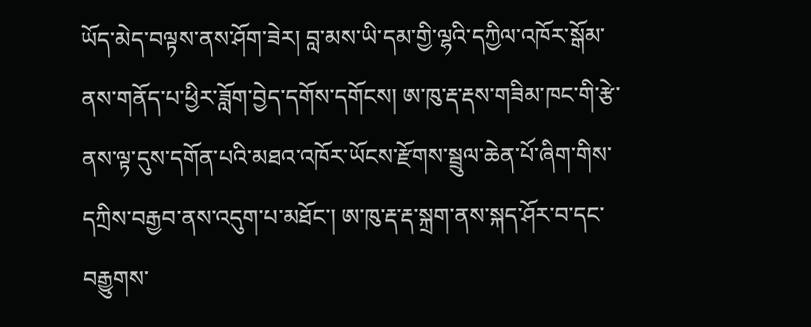ཡོད་མེད་བལྟས་ནས་ཤོག་ཟེར། བླ་མས་ཡི་དམ་གྱི་ལྷའི་དཀྱིལ་འཁོར་སྒོམ་ནས་གནོད་པ་ཕྱིར་ཟློག་བྱེད་དགོས་དགོངས། ཨ་ཁུ་རྡ་རྡས་གཟིམ་ཁང་གི་རྩེ་ནས་ལྟ་དུས་དགོན་པའི་མཐའ་འཁོར་ཡོངས་རྫོགས་སྦྲུལ་ཆེན་པོ་ཞིག་གིས་དཀྲིས་བརྒྱབ་ནས་འདུག་པ་མཐོང་། ཨ་ཁུ་རྡ་རྡ་སྐྲག་ནས་སྐད་ཤོར་བ་དང་བརྒྱུགས་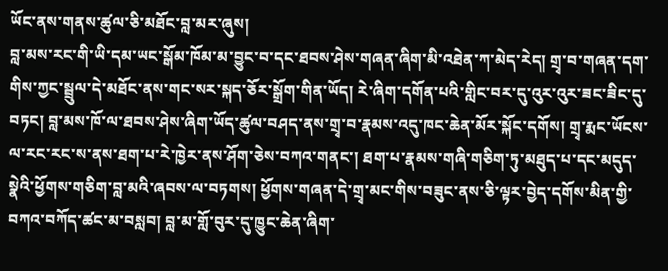ཡོང་ནས་གནས་ཚུལ་ཅི་མཐོང་བླ་མར་ཞུས།
བླ་མས་རང་གི་ཡི་དམ་ཡང་སྒོམ་ཁོམ་མ་བྱུང་བ་དང་ཐབས་ཤེས་གཞན་ཞིག་མི་འཐེན་ཀ་མེད་རེད། གྲྭ་བ་གཞན་དག་གིས་ཀྱང་སྦྲུལ་དེ་མཐོང་ནས་གང་སར་སྐད་ཅོར་སྒྲོག་གིན་ཡོད། རེ་ཞིག་དགོན་པའི་གླིང་བར་དུ་འུར་འུར་ཟང་ཟིང་དུ་བཏང། བླ་མས་ཁོ་ལ་ཐབས་ཤེས་ཞིག་ཡོད་ཚུལ་བཤད་ནས་གྲྭ་བ་རྣམས་འདུ་ཁང་ཆེན་མོར་སྐོང་དགོས། གྲྭ་རྨང་ཡོངས་ལ་རང་རང་ས་ནས་ཐག་པ་རེ་ཁྱེར་ནས་ཤོག་ཅེས་བཀའ་གནང་། ཐག་པ་རྣམས་གཞི་གཅིག་ཏུ་མཐུད་པ་དང་མདུད་སྣེའི་ཕྱོགས་གཅིག་བླ་མའི་ཞབས་ལ་བཏགས། ཕྱོགས་གཞན་དེ་གྲྭ་མང་གིས་བཟུང་ནས་ཅི་ལྟར་བྱེད་དགོས་མིན་གྱི་བཀའ་བཀོད་ཚང་མ་བསླབ། བླ་མ་གློ་བུར་དུ་ཁྱུང་ཆེན་ཞིག་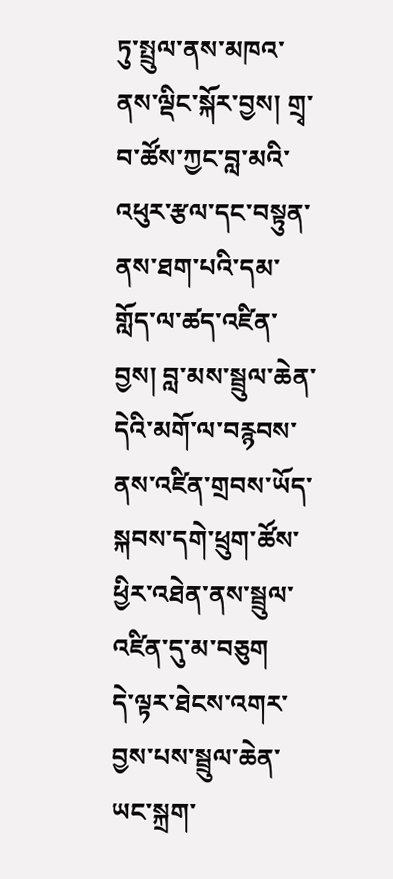ཏུ་སྤྲུལ་ནས་མཁའ་ནས་ལྡིང་སྐོར་བྱས། གྲྭ་བ་ཚོས་ཀྱང་བླ་མའི་འཕུར་རྩལ་དང་བསྟུན་ནས་ཐག་པའི་དམ་གློད་ལ་ཚད་འཛིན་བྱས། བླ་མས་སྦྲུལ་ཆེན་དེའི་མགོ་ལ་བརྙབས་ནས་འཛིན་གྲབས་ཡོད་སྐབས་དགེ་ཕྲུག་ཚོས་ཕྱིར་འཐེན་ནས་སྦྲུལ་འཛིན་དུ་མ་བཅུག
དེ་ལྟར་ཐེངས་འགར་བྱས་པས་སྦྲུལ་ཆེན་ཡང་སྐྲག་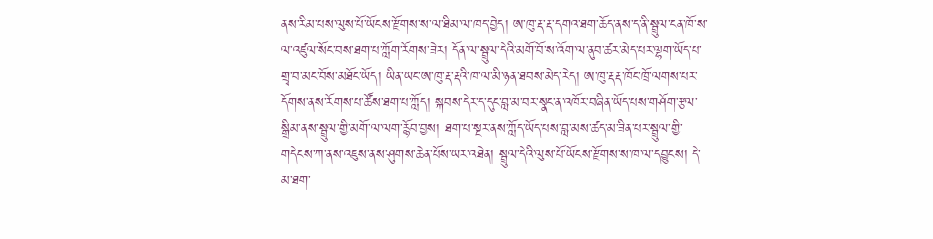ནས་རིམ་པས་ལུས་པོ་ཡོངས་རྫོགས་ས་ལ་ཐིམ་ལ་ཁད་བྱེད། ཨ་ཁུ་རྡ་རྡ་དགའ་ཐག་ཆོད་ནས་ད་ནི་སྦྲུལ་ངན་ཁོ་ས་ལ་འཛུལ་སོང་བས་ཐག་པ་ཀློག་རོགས་ཟེར། དོན་ལ་སྦྲུལ་དེའི་མགོ་བོ་ས་འོག་ལ་ནུབ་ཚར་མེད་པར་ལྷག་ཡོད་པ་གྲྭ་བ་མང་བོས་མཐོང་ཡོད། ཡིན་ཡང་ཨ་ཁུ་རྡ་རྡའི་ཁ་ལ་མི་ཉན་ཐབས་མེད་རེད། ཨ་ཁུ་རྡརྡ་ཁོང་ཁྲོ་ལགས་པར་དོགས་ནས་རོགས་པ་ཚོས་ཐག་པ་ཀློད། སྐབས་དེར་ད་དུང་བླ་མ་བར་སྣང་ན་འཁོར་བཞིན་ཡོད་པས་གཤོག་རྩལ་སྒྲིམ་ནས་སྦྲུལ་གྱི་མགོ་ལ་ལག་རྙོབ་བྱས། ཐག་པ་སྔར་ནས་ཀློད་ཡོད་པས་བླ་མས་ཚད་མ་ཟིན་པར་སྦྲུལ་གྱི་གདེངས་ཀ་ནས་འཇུས་ནས་ཤུགས་ཆེན་པོས་ཡར་འཐེན། སྦྲུལ་དེའི་ལུས་པོ་ཡོངས་རྫོགས་ས་ཁ་ལ་དབྱུངས། དེ་མ་ཐག་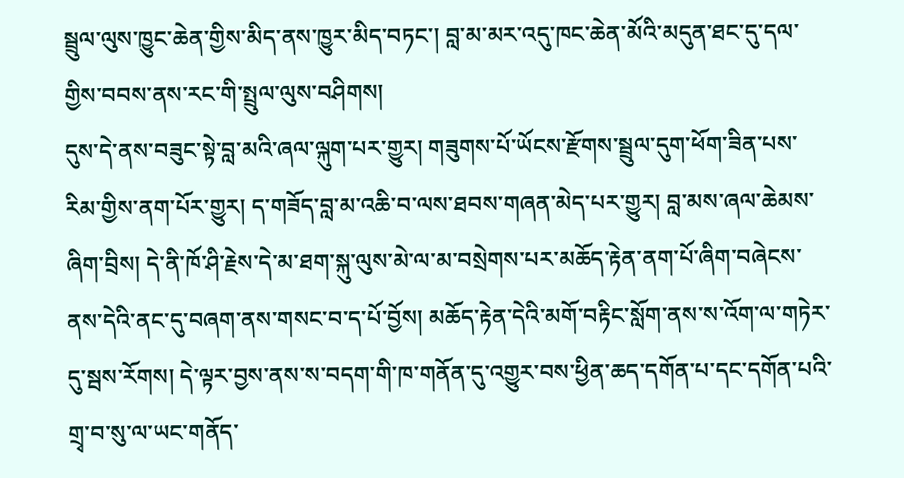སྦྲུལ་ལུས་ཁྱུང་ཆེན་གྱིས་མིད་ནས་ཁྱུར་མིད་བཏང་། བླ་མ་མར་འདུ་ཁང་ཆེན་མོའི་མདུན་ཐང་དུ་དལ་གྱིས་བབས་ནས་རང་གི་སྤྲུལ་ལུས་བཤིགས།
དུས་དེ་ནས་བཟུང་སྟེ་བླ་མའི་ཞལ་ལྐུག་པར་གྱུར། གཟུགས་པོ་ཡོངས་རྫོགས་སྦྲུལ་དུག་ཕོག་ཟིན་པས་རིམ་གྱིས་ནག་པོར་གྱུར། ད་གཟོད་བླ་མ་འཆི་བ་ལས་ཐབས་གཞན་མེད་པར་གྱུར། བླ་མས་ཞལ་ཆེམས་ཞིག་བྲིས། དེ་ནི་ཁོ་ཤི་རྗེས་དེ་མ་ཐག་སྐུ་ལུས་མེ་ལ་མ་བསྲེགས་པར་མཆོད་རྟེན་ནག་པོ་ཞིག་བཞེངས་ནས་དེའི་ནང་དུ་བཞག་ནས་གསང་བ་ད་པོ་བྱོས། མཆོད་རྟེན་དེའི་མགོ་བརྟིང་སློག་ནས་ས་འོག་ལ་གཏེར་དུ་སྦས་རོགས། དེ་ལྟར་བྱས་ནས་ས་བདག་གི་ཁ་གནོན་དུ་འགྱུར་བས་ཕྱིན་ཆད་དགོན་པ་དང་དགོན་པའི་གྲྭ་བ་སུ་ལ་ཡང་གནོད་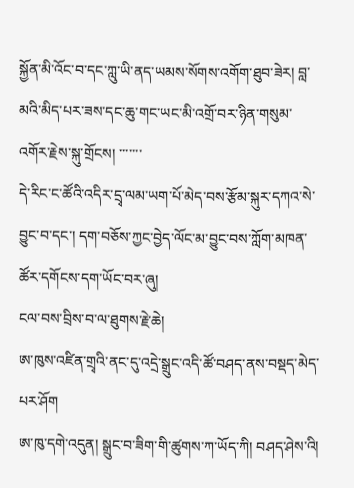སྐྱོན་མི་འོང་བ་དང་ཀླུ་ཡི་ནད་ཡམས་སོགས་འགོག་ཐུབ་ཟེར། བླ་མའི་མིད་པར་ཟས་དང་ཆུ་གང་ཡང་མི་འགྲོ་བར་ཉིན་གསུམ་འགོར་རྗེས་སྐུ་གྲོངས། ་་་་་་་
དེ་རིང་ང་ཚོའི་འདིར་དྲྭ་ལམ་ཡག་པོ་མེད་བས་རྩོམ་སྐུར་དཀའ་སེ་བྱུང་བ་དང་། དག་བཅོས་ཀྱང་བྱེད་ལོང་མ་བྱུང་བས་ཀློག་མཁན་ཚོར་དགོངས་དག་ཡོང་བར་ཞུ།
ངལ་བས་བྲིས་བ་ལ་ཐུགས་རྗེ་ཆེ།
ཨ་ཁུས་འཛིན་གྲྭའི་ནང་དུ་འདྲེ་སྒྲུང་འདི་ཚོ་བཤད་ནས་བསྡད་མེད་པར་ཤོག
ཨ་ཁུ་དགེ་འདུན། སྒྲུང་བ་ཟིག་གི་ཚུགས་ཀ་ཡོད་ཀི། བཤད་ཤེས་འི།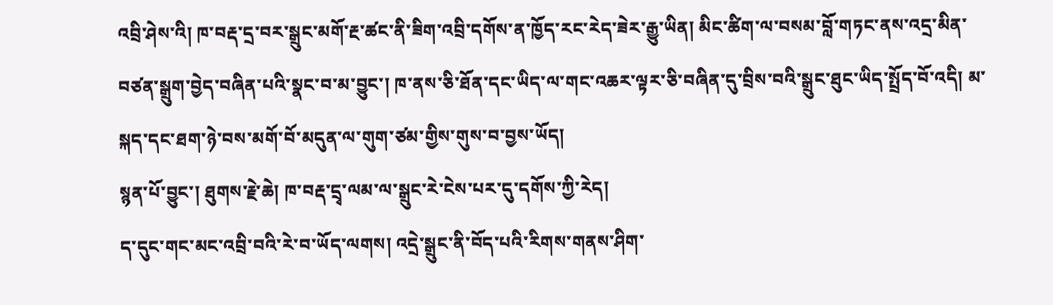འབྲི་ཤེས་འི། ཁ་བརྡ་དྲ་བར་སྒྲུང་མགོ་རྔ་ཚང་ནི་ཟིག་འབྲི་དགོས་ན་ཁྱོད་རང་རེད་ཟེར་རྒྱུ་ཡིན། མིང་ཚིག་ལ་བསམ་བློ་གཏང་ནས་འདྲ་མིན་བཙན་སྒྲུག་བྱེད་བཞིན་པའི་སྣང་བ་མ་བྱུང་། ཁ་ནས་ཅི་ཐོན་དང་ཡིད་ལ་གང་འཆར་ལྟར་ཅི་བཞིན་དུ་བྲིས་བའི་སྒྲུང་ཐུང་ཡིད་སྤྲོད་བོ་འདི། མ་སྐད་དང་ཐག་ཉེ་བས་མགོ་བོ་མདུན་ལ་གུག་ཙམ་གྱིས་གུས་བ་བྱས་ཡོད།
སྙན་པོ་བྱུང་། ཐུགས་རྗེ་ཆེ། ཁ་བརྡ་དྲྭ་ལམ་ལ་སྒྲུང་རེ་ངེས་པར་དུ་དགོས་ཀྱི་རེད།
ད་དུང་གང་མང་འབྲི་བའི་རེ་བ་ཡོད་ལགས། འདྲེ་སྒྲུང་ནི་བོད་པའི་རིགས་གནས་ཤིག་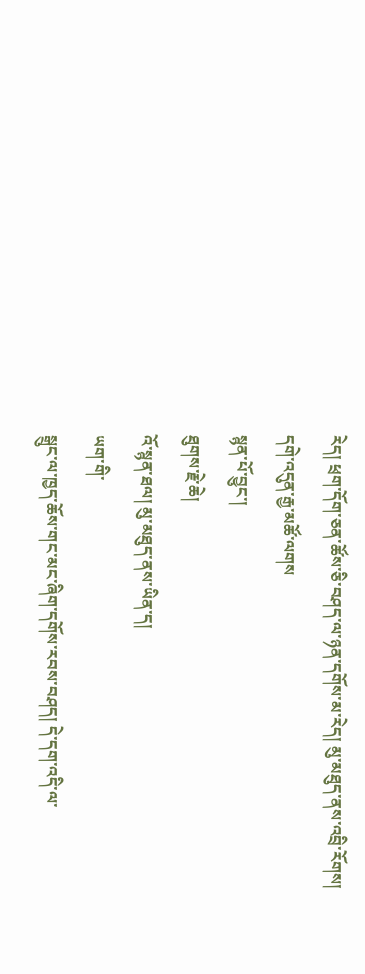རེད། ཕྲག་དོག་ཅན་ཚོས་ཅི་བཤད་ལ་ཉན་དགོས་མ་རེད། མུ་མཐུད་ནས་འབྲི་རོགས།
དགེ་འདུན་རྒྱ་མཚོ་ལགས
སྙན་པོ་བྱུང་།
ཐུགས་རྗེ་ཆེ།
འོ་སྙན་ཐལ། མུ་མཐུད་ནས་ཡིན་ད།
ཡག་གི་
སྒྲུང་ལ་ཁྱད་ཆོས་གང་མང་ཞིག་དགོས་རབས་བཤད། དེ་དག་འདི་ལ་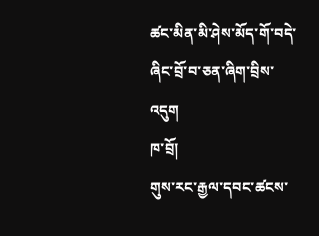ཚང་མིན་མི་ཤེས་མོད་གོ་བདེ་ཞིང་བྲོ་བ་ཅན་ཞིག་བྲིས་འདུག
ཁ་བྲོ།
གུས་རང་རྒྱལ་དབང་ཚངས་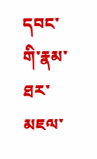དབང་གི་རྣམ་ཐར་མཇལ་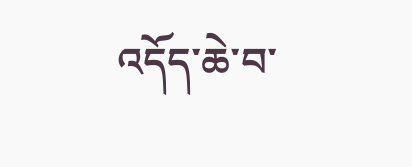འདོད་ཆེ་བ་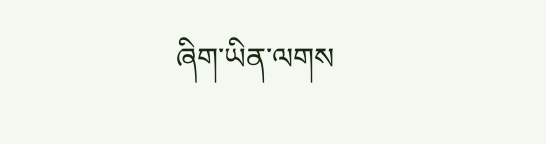ཞིག་ཡིན་ལགས